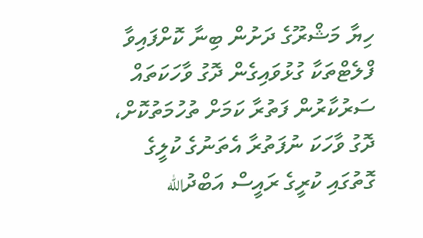ހިޔާ މަޝްރޫގެ ދަށުން ބިނާ ކޮށްފައިވާ ފްލެޓްތަކާ ގުޅުވައިގެން ދޮގު ވާހަކަތައް ސަރުކާރުން ފަތުރާ ކަމަށް ތުހުމަތުކޮށް، ދޮގު ވާހަކަ ނުފަތުރާ އެތަނުގެ ކުލީގެ ގޮތުގައި ކުރީގެ ރައީސް އަބްދުالله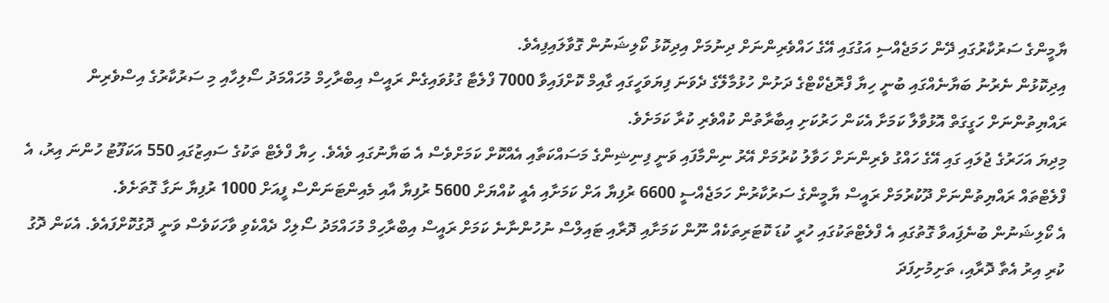ޔާމީންގެ ސަރުކާރުގައި ދޭން ހަމަޖެއްސި އަގުގައި އޭގެ ހައްވެރިންނަށް ދިނުމަށް އިދިކޮޅު ކޯލިޝަނުން ގޮވާލައިފިއެވެ.
އިދިކޮޅުން ނެރުނު ބަޔާނެއްގައި ބުނީ ހިޔާ ފްރޮޖެކްޓްގެ ދަށުން ހުޅުމާލޭގެ ދެވަނަ ފިޔަވަހީގައި ގާއިމް ކޮށްފައިވާ 7000 ފްލެޓާ ގުޅުވައިގެން ރައީސް އިބްރާހިމް މުހައްމަދު ސޯލިހާއި މި ސަރުކާރުގެ އިސްވެރިން ރައްޔިތުންނަށް ހަގީގަތް އޮޅުވާލާ ކަމަށާ އެކަން ހަރުކަށި އިބާރާތުން ކުއްވެރި ކުރާ ކަމަށެވެ.
މިދިޔަ އަހަރުގެ ޖުލައި ގައި އޭގެ ހައްގު ވެރިންނަށް ހަވާލު ކުރުމަށް އޭރު ނިންމާފައި ވަނީ ފިނިޝިންގެ މަސައްކަތާއި އެއްކޮށް ކަމަށްވެސް އެ ބަޔާނުގައި ވެއެވެ. ހިޔާ ފްލެޓް ތަކުގެ ސައިޒުގައި 550 އަކަފޫޓު ހުންނަ އިރު، އެ ފްލެޓްތައް ރައްޔިތުންނަށް ދޫކުރުމަށް ރައީސް ޔާމީންގެ ސަރުކާރުން ހަމަޖެއްސީ 6600 ރުފިޔާ އަށް ކަމަށާއި އެއީ ކުއްޔަށް 5600 ރުފިޔާ އާއި މެއިންޓަނަންސް ފީއަށް 1000 ރުފިޔާ ނަގާ ގޮތަށެވެ.
އެ ކޯލިޝަނުން ބުނެފަިއވާ ގޮތުގައި އެ ފްލެޓްތަކުގައި ހުރީ ކުޑަ ކޮޓަރިތަކެއް ނޫން ކަމަށާއި ދޮރާއި ޓައިލްސް ނުހުންނާނެ ކަމަށް ރައީސް އިބްރާހިމް މުހައްމަދު ސޯލިހް ދެއްކެވި ވާހަކަވެސް ވަނީ ދޮގުކޮށްފައެވެ. އެކަން ދޮގު ކުރި އިރު އެތާ ދޮރާއި، ތަށިމުށިފަދަ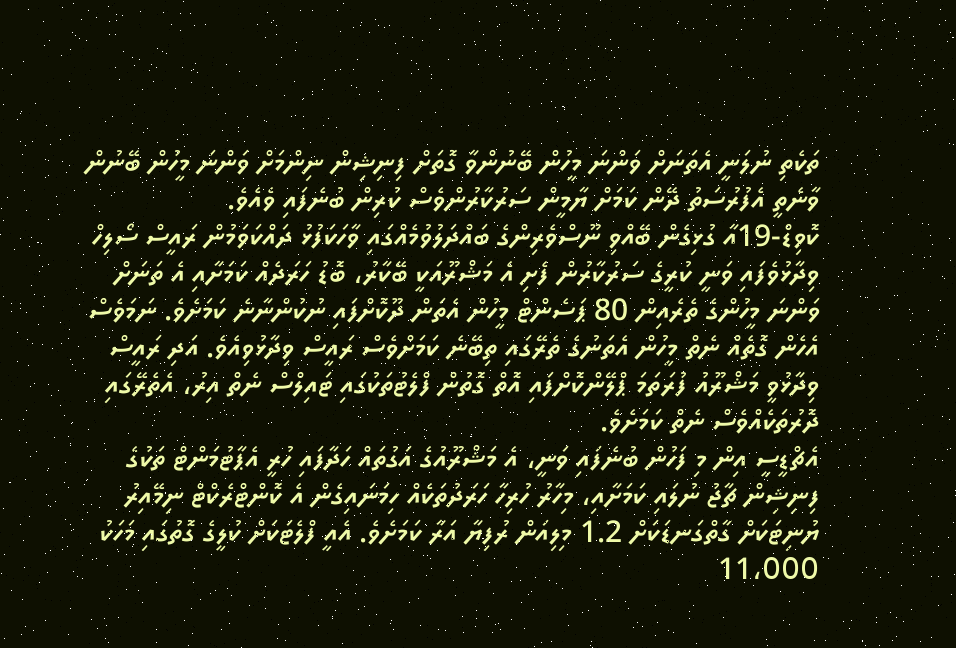ތަކެތި ނުލަނީ އެތަނަށް ވަންނަ މީހުން ބޭނުންވާ ގޮތަށް ފިނިޝިން ނިންމަށް ވަންނަ މީހުން ބޭނުން ވާނެތީ އެފުރުސަތު ދޭން ކަމަށް ޔާމީން ސަރުކާރުންވެސް ކުރިން ބުނެފައި ވެއެވެ.
ކޮވިޑް-19އާ ގުޅިގެން ބޭއްވި ނޫސްވެރިންގެ ބައްދަލުވުމެއްގައި ވާހަކަފުޅު ދައްކަވަމުން ރައީސް ސޯލިހް ވިދާޅުވެފައި ވަނީ ކުރީގެ ސަރުކާރުން ފެށި އެ މަޝްރޫއަކީ ބޭކާރު، ބޮޑު ހަރަދެއް ކަމަށާއި އެ ތަނަށް ވަންނަ މީހުންގެ ތެރެއިން 80 ޕަސެންޓް މީހުން އެތަން ދޫކޮށްފައި ނުކުންނާނެ ކަމަށެވެ. ނަމަވެސް އެހެން ގޮތެއް ނެތް މީހުން އެތަނުގެ ތެރޭގައި ތިބޭނެ ކަމަށްވެސް ރައީސް ވިދާޅުވިއެވެ. އަދި ރައީސް ވިދާޅުވީ މަޝްރޫއު ފުރަތަމަ ޕްލޭންކޮށްފައި އޮތް ގޮތުން ފްލެޓުތަކުގައި ޓައިލްސް ނެތް އިރު، އެތެރޭގައި ދޮރުތަކެއްވެސް ނެތް ކަމަށެވެ.
އެޗްޑީސީ އިން މި ފަހުން ބުނެފައި ވަނީ، އެ މަޝްރޫއުގެ އަގުތައް ހަދާފައި ހުރީ އެޕާޓުމަންޓް ތަކުގެ ފިނިޝިން ޗާޖު ނުލައި ކަމަށާއި، މިހާރު ހުރިހާ ހަރަދުތަކެއް ހިމަނައިގެން އެ ކޮންޓްރެކްޓް ނިމޭއިރު ޔުނިޓަކަށް ގާތްގަނޑަކަށް 1.2 މިލިއަން ރުފިޔާ އަރާ ކަމަށެވެ. އެއީ ފްލެޓަކަށް ކުލީގެ ގޮތުގައި މަހަކު 11،000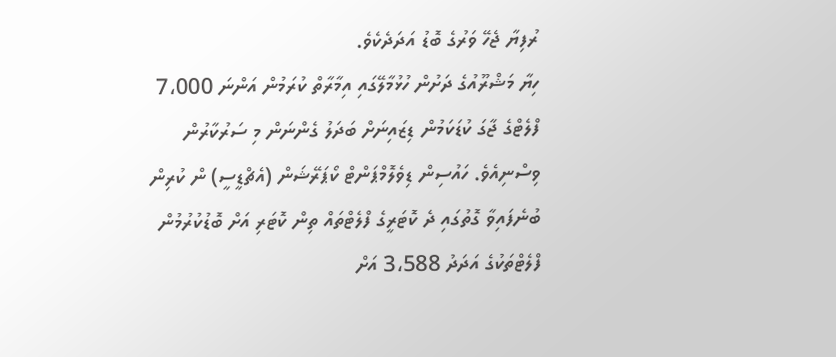ރުފިޔާ ޖެހޭ ވަރުގެ ބޮޑު އަދަދެކެވެ.
ހިޔާ މަޝްރޫއުގެ ދަށުން ހުޅުމާލޭގައި އިމާރާތް ކުރަމުން އަންނަ 7،000 ފްލެޓްގެ ޖާގަ ކުޑަކަމުން ޑިޒައިނަށް ބަދަލު ގެންނަން މި ސަރުކާރުން ވިސްނިއެވެ. ހައުސިން ޑިވެލޮމްޕަންޓް ކޯޕަރޭޝަން (އެޗްޑީސީ) ން ކުރިން ބުނެފައިވާ ގޮތުގައި ދެ ކޮޓަރީގެ ފްލެޓްތައް ތިން ކޮޓަރި އަށް ބޮޑުކުރުމުން ފްލެޓްތަކުގެ އަދަދު 3،588 އަށް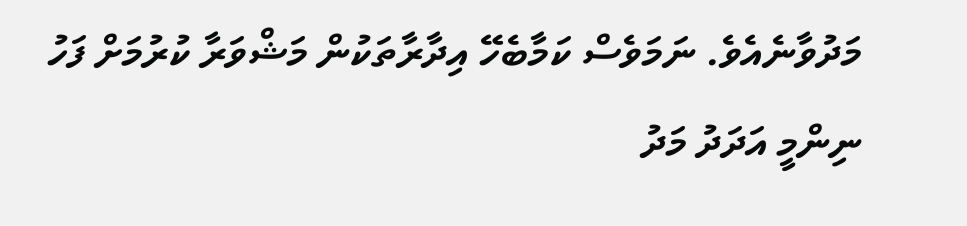މަދުވާނެއެވެ. ނަމަވެސް ކަމާބެހޭ އިދާރާތަކުން މަޝްވަރާ ކުރުމަށް ފަހު ނިންމީ އަދަދު މަދު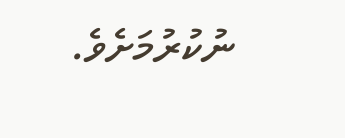ނުކުރުމަށެވެ.